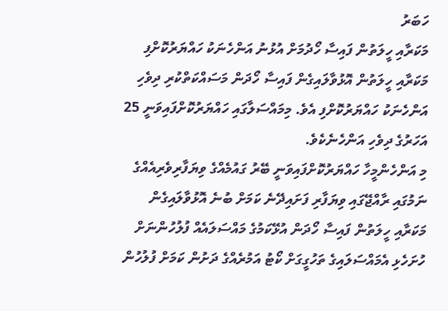ހަބަރު
މަކަރާއި ހީލަތުން ފައިސާ ހޯދުމަށް އުޅުނު އަންހެނަކު ހައްޔަރުކޮށްފި
މަކަރާއި ހީލަތުން އޮޅުވާލައިގެން ފައިސާ ހޯދަން މަސައްކަތްކުރި ދިވެހި އަންހެނަކު ހައްޔަރުކޮށްފި އެވެ. މިމައްސަލާގައި ހައްޔަރުކޮށްފައިވަނީ 25 އަހަރުގެ ދިވެހި އަންހެނެކެވެ.
މި އަންހެންމީހާ ހައްޔަރުކޮށްފައިވަނީ ބޭރު ގައުމެއްގެ ވިޔަފާރިވެރިއެއްގެ ނަމުގައި ރާއްޖޭގައި ވިޔަފާރި ފަށައިދޭނެ ކަމަށް ބުނެ އޮޅުވާލައިގެން މަކަރާއި ހީލަތުން ފައިސާ ހޯދަން އުޅޭކަމުގެ މައްސަލައެއް ފުލުހުންނަށް ހުށަހެޅި އެމައްސަލައިގެ ތަހުގީގަށް ކޯޓު އަމުރެއްގެ ދަށުން ކަމަށް ފުލުހުން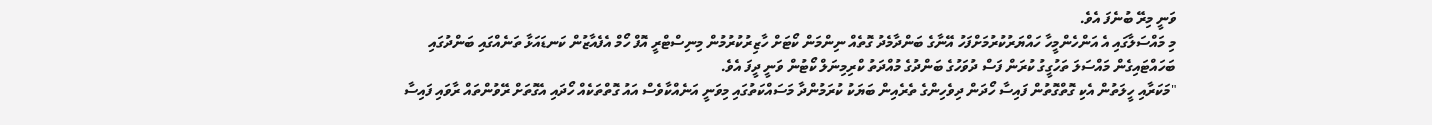ވަނީ މިރޭ ބުނެފަ އެވެ.
މި މައްސަލާގައި އެ އަންހެންމީހާ ހައްޔަރުކުރުމަށްފަހު އޭނާގެ ބަންދާމެދު ގޮތެއް ނިންމަން ކޯޓަށް ހާޒިރުކުރުމުން މިނިސްޓްރީ އޮފް ހޯމް އެފެއާޒުން ކަނޑައަޅާ ތަނެއްގައި ބަންދުގައި ބަހައްޓައިގެން މައްސަލަ ތަހުގީގު ކުރަން ފަސް ދުވަހުގެ ބަންދުގެ މުއްދަތު ކްރިމިނަލް ކޯޓުން ވަނީ ދީފަ އެވެ.
"މަކަރާއި ހީލަތުން އެކި ގޮތްގޮތުން ފައިސާ ހޯދަން ދިވެހިންގެ ތެރެއިން ބަޔަކު ކުރަމުންދާ މަސައްކަތުގައި މިވަނީ އަނެއްކާވެސް އައު ގޮތްތަކެއް ހޯދައި އެގޮތަށް ރޭވުންތައް ރާވައި ފައިސާ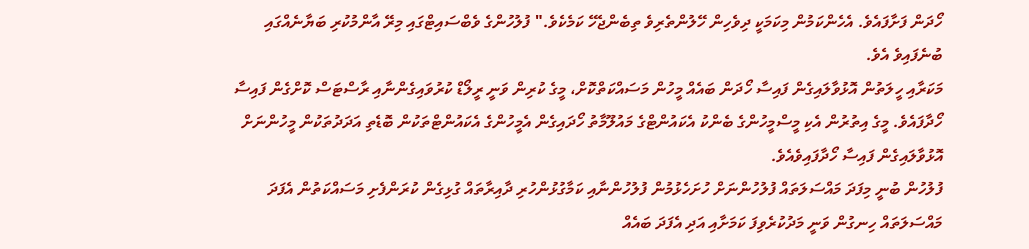ހޯދަން ފަށާފައެވެ. އެހެންކަމުން މިކަމަކީ ދިވެހިން ހޭލުންތެރިވެ ތިބެންޖެހޭ ކަމެކެވެ." ފުލުހުންގެ ވެބްސައިޓްގައި މިރޭ އާންމުކުރި ބަޔާނެއްގައި ބުނެފައިވެ އެވެ.
މަކަރާއި ހީލަތުން އޮޅުވާލައިގެން ފައިސާ ހޯދަން ބައެއް މީހުން މަސައްކަތްކޮށް، މީގެ ކުރިން ވަނީ ރީލޯޑް ކުރުވައިގެންނާއި ރާސްޓަސް ކޮށްގެން ފައިސާ ހޯދާފައެވެ. މީގެ އިތުރުން އެކި މީސްމީހުންގެ ބެންކު އެކައުންޓްގެ މައުލޫމާތު ހޯދައިގެން އެމީހުންގެ އެކައުންޓްތަކުން ބޮޑެތި އަދަދުތަކުން މީހުންނަށް އޮޅުވާލައިގެން ފައިސާ ހޯދާފައިވެއެވެ.
ފުލުހުން ބުނީ މިފަދަ މައްސަލަތައް ފުލުހުންނަށް ހުށަހެޅުމުން ފުލުހުންނާއި ކަމާގުޅުންހުރި ދާއިރާތައް ގުޅިގެން ކުރަންފެށި މަސައްކަތުން އެފަދަ މައްސަލަތައް ހިނގުން ވަނީ މަދުކުރެވިފަ ކަމަށާއި އަދި އެފަދަ ބައެއް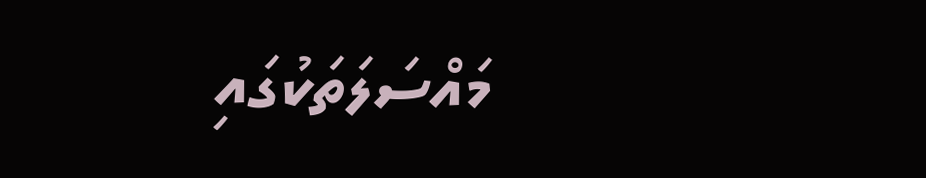މައްސަލަތަކުގައި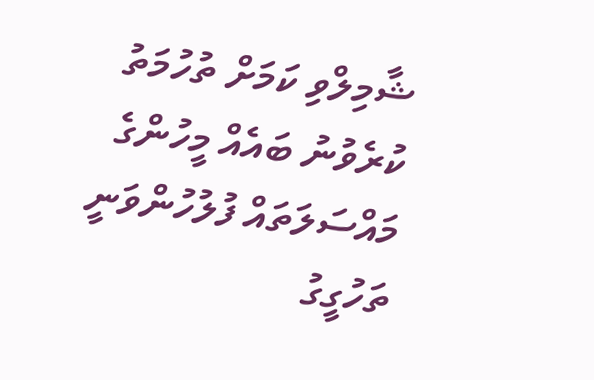ޝާމިލްވި ކަމަށް ތުހުމަތު ކުރެވުނު ބައެއް މީހުންގެ މައްސަލަތައް ފުލުހުންވަނީ ތަހުގީގު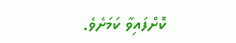ކޮށްފައިވާ ކަމަށެވެ.